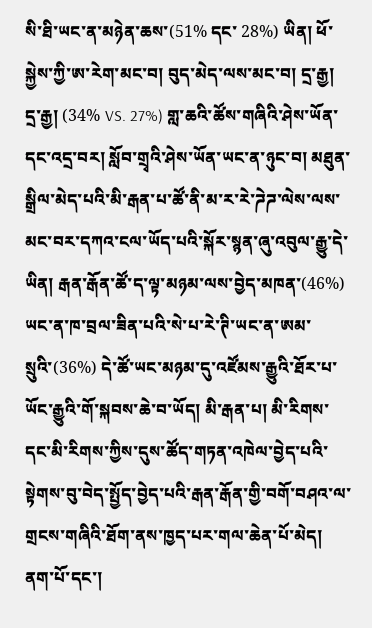སི་ཐི་ཡང་ན་མཉེན་ཆས་(51% དང་ 28%) ཡིན། ཕོ་སྐྱེས་ཀྱི་ཨ་རེག་མང་བ། བུད་མེད་ལས་མང་བ། དྲ་རྒྱ། དྲ་རྒྱ། (34% VS. 27%) གླ་ཆའི་ཚོས་གཞིའི་ཤེས་ཡོན་དང་འདྲ་བར། སློབ་གྲྭའི་ཤེས་ཡོན་ཡང་ན་ཉུང་བ། མཐུན་སྒྲིལ་མེད་པའི་མི་རྒན་པ་ཚོ་ནི་མ་ར་རེ་ཌེཌ་ལེས་ལས་མང་བར་དཀའ་ངལ་ཡོད་པའི་སྐོར་སྙན་ཞུ་འབུལ་རྒྱུ་དེ་ཡིན། རྒན་རྒོན་ཚོ་ད་ལྟ་མཉམ་ལས་བྱེད་མཁན་(46%) ཡང་ན་ཁ་བྲལ་ཟིན་པའི་སེ་པ་རེ་ཊི་ཡང་ན་ཨམ་སྲུའི་(36%) དེ་ཚོ་ཡང་མཉམ་དུ་འཛོམས་རྒྱུའི་ཐོར་པ་ཡོང་རྒྱུའི་གོ་སྐབས་ཆེ་བ་ཡོད། མི་རྒན་པ། མི་རིགས་དང་མི་རིགས་ཀྱིས་དུས་ཚོད་གཏན་འཁེལ་བྱེད་པའི་སྟེགས་བུ་བེད་སྤྱོད་བྱེད་པའི་རྒན་རྒོན་གྱི་བགོ་བཤའ་ལ་གྲངས་གཞིའི་ཐོག་ནས་ཁྱད་པར་གལ་ཆེན་པོ་མེད། ནག་པོ་དང་།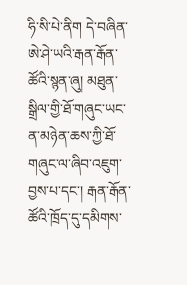ཧི་སི་པེ་ནིག དེ་བཞིན་ཨེ་ཤེ་ཡའི་རྒན་རྒོན་ཚོའི་སྙན་ཞུ། མཐུན་སྒྲིལ་གྱི་ཐོ་གཞུང་ཡང་ན་མཉེན་ཆས་ཀྱི་ཐོ་གཞུང་ལ་ཞིབ་འཇུག་བྱས་པ་དང་། རྒན་རྒོན་ཚོའི་ཁྲོད་དུ་དམིགས་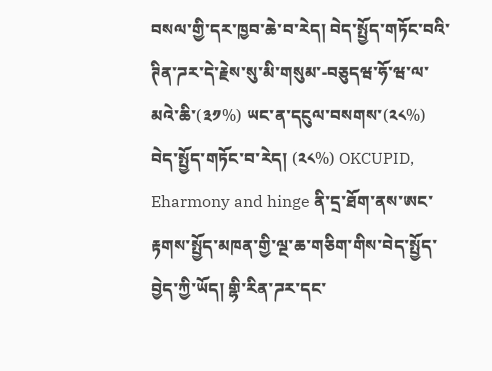བསལ་གྱི་དར་ཁྱབ་ཆེ་བ་རེད། བེད་སྤྱོད་གཏོང་བའི་ཊིན་ཌར་དེ་རྗེས་སུ་མི་གསུམ་-བཅུདཝ་ཧོ་ཝ་ལ་མའེ་ཆི་(༣༡%) ཡང་ན་དངུལ་བསགས་(༢༨%) བེད་སྤྱོད་གཏོང་བ་རེད། (༢༨%) OKCUPID, Eharmony and hinge ནི་དྲ་ཐོག་ནས་ཨང་རྟགས་སྤྱོད་མཁན་གྱི་ལྔ་ཆ་གཅིག་གིས་བེད་སྤྱོད་བྱེད་ཀྱི་ཡོད། གྷི་རིན་ཌར་དང་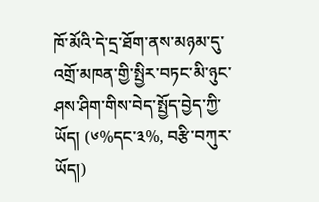ཁོ་མོའི་དེ་དྲ་ཐོག་ནས་མཉམ་དུ་འགྲོ་མཁན་གྱི་སྤྱིར་བཏང་མི་ཉུང་ཤས་ཤིག་གིས་བེད་སྤྱོད་བྱེད་ཀྱི་ཡོད། (༦%དང་༣%, བརྩི་བཀུར་ཡོད།)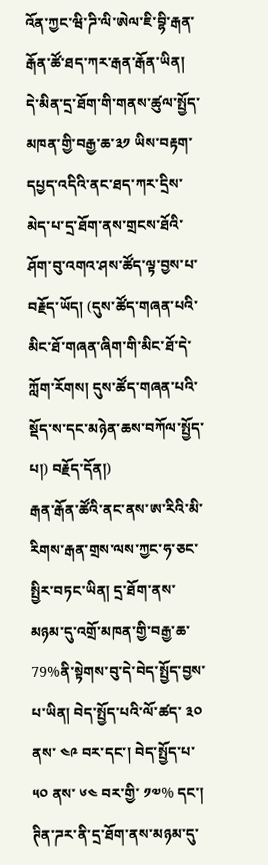འོན་ཀྱང་ཝི་ཌི་ལི་ཨེལ་ཇི་བྷི་རྒན་རྒོན་ཚོ་ཐད་ཀར་རྒན་རྒོན་ཡིན། དེ་མིན་དྲ་ཐོག་གི་གནས་ཚུལ་སྤྱོད་མཁན་གྱི་བརྒྱ་ཆ་༣༡ ཡིས་བརྟག་དཔྱད་འདིའི་ནང་ཐད་ཀར་དྲིས་མེད་པ་དྲ་ཐོག་ནས་གྲངས་ཐོའི་ཤོག་བུ་འགའ་ཤས་ཚོད་ལྟ་བྱས་པ་བརྗོད་ཡོད། (དུས་ཚོད་གཞན་པའི་མིང་ཐོ་གཞན་ཞིག་གི་མིང་ཐོ་དེ་ཀློག་རོགས། དུས་ཚོད་གཞན་པའི་སྡོད་ས་དང་མཉེན་ཆས་བཀོལ་སྤྱོད་པ།) བརྗོད་དོན།)
རྒན་རྒོན་ཚོའི་ནང་ནས་ཨ་རིའི་མི་རིགས་རྒན་གྲས་ལས་ཀྱང་ཧ་ཅང་སྤྱིར་བཏང་ཡིན། དྲ་ཐོག་ནས་མཉམ་དུ་འགྲོ་མཁན་གྱི་བརྒྱ་ཆ་79%ནི་སྟེགས་བུ་དེ་བེད་སྤྱོད་བྱས་པ་ཡིན། བེད་སྤྱོད་པའི་ལོ་ཚད་ ༣༠ ནས་ ༤༩ བར་དང་། བེད་སྤྱོད་པ་ ༥༠ ནས་ ༦༤ བར་གྱི་ ༡༧% དང་། ཊིན་ཌར་ནི་དྲ་ཐོག་ནས་མཉམ་དུ་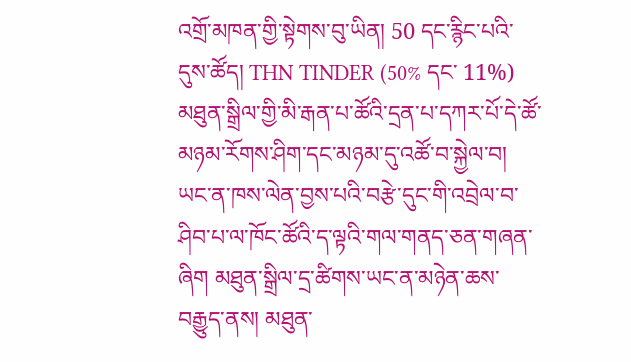འགྲོ་མཁན་གྱི་སྟེགས་བུ་ཡིན། 50 དང་རྙིང་པའི་དུས་ཚོད། THN TINDER (50% དང་ 11%) མཐུན་སྒྲིལ་གྱི་མི་རྒན་པ་ཚོའི་དྲན་པ་དཀར་པོ་དེ་ཚོ་མཉམ་རོགས་ཤིག་དང་མཉམ་དུ་འཚོ་བ་སྐྱེལ་བ། ཡང་ན་ཁས་ལེན་བྱས་པའི་བརྩེ་དུང་གི་འབྲེལ་བ་ཤིབ་པ་ལ་ཁོང་ཚོའི་ད་ལྟའི་གལ་གནད་ཅན་གཞན་ཞིག མཐུན་སྒྲིལ་དྲ་ཚིགས་ཡང་ན་མཉེན་ཆས་བརྒྱུད་ནས། མཐུན་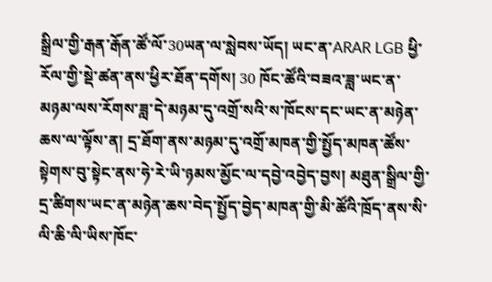སྒྲིལ་གྱི་རྒན་རྒོན་ཚོ་ལོ་30ཡན་ལ་སླེབས་ཡོད། ཡང་ན་ARAR LGB ཕྱི་རོལ་གྱི་སྡེ་ཚན་ནས་ཕྱིར་ཐོན་དགོས། 30 ཁོང་ཚོའི་བཟའ་ཟླ་ཡང་ན་མཉམ་ལས་རོགས་ཟླ་དེ་མཉམ་དུ་འགྲོ་སའི་ས་ཁོངས་དང་ཡང་ན་མཉེན་ཆས་ལ་ལྟོས་ན། དྲ་ཐོག་ནས་མཉམ་དུ་འགྲོ་མཁན་གྱི་སྤྱོད་མཁན་ཚོས་སྟེགས་བུ་སྟེང་ནས་ཧེ་རེ་ཡི་ཉམས་མྱོང་ལ་དབྱེ་འབྱེད་བྱས། མཐུན་སྒྲིལ་གྱི་དྲ་ཚིགས་ཡང་ན་མཉེན་ཆས་བེད་སྤྱོད་བྱེད་མཁན་གྱི་མི་ཚོའི་ཁྲོད་ནས་སི་ལི་ཆི་ལི་ཡིས་ཁོང་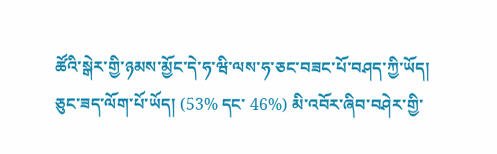ཚོའི་སྒེར་གྱི་ཉམས་མྱོང་དེ་ཧ་ཝི་ལས་ཧ་ཅང་བཟང་པོ་བཤད་ཀྱི་ཡོད། ཅུང་ཟད་ལོག་པོ་ཡོད། (53% དང་ 46%) མི་འབོར་ཞིབ་བཤེར་གྱི་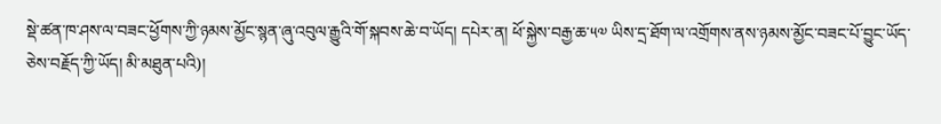སྡེ་ཚན་ཁ་ཤས་ལ་བཟང་ཕྱོགས་ཀྱི་ཉམས་མྱོང་སྙན་ཞུ་འབུལ་རྒྱུའི་གོ་སྐབས་ཆེ་བ་ཡོད། དཔེར་ན། ཕོ་སྐྱེས་བརྒྱ་ཆ་༥༧ ཡིས་དྲ་ཐོག་ལ་འགྲོགས་ནས་ཉམས་མྱོང་བཟང་པོ་བྱུང་ཡོད་ཅེས་བརྗོད་ཀྱི་ཡོད། མི་མཐུན་པའི)།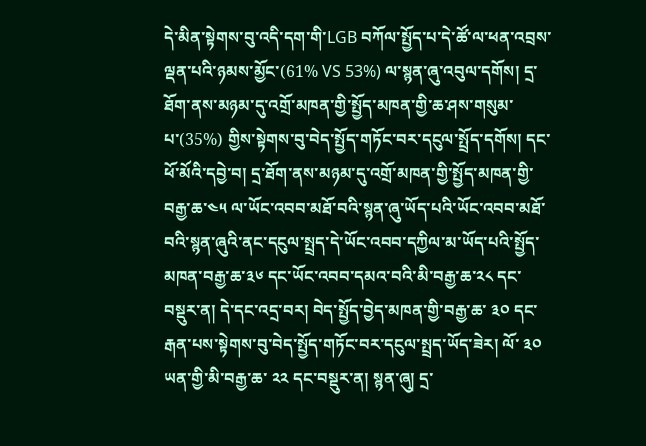དེ་མིན་སྟེགས་བུ་འདི་དག་གི་LGB བཀོལ་སྤྱོད་པ་དེ་ཚོ་ལ་ཕན་འབྲས་ལྡན་པའི་ཉམས་མྱོང་(61% VS 53%) ལ་སྙན་ཞུ་འབུལ་དགོས། དྲ་ཐོག་ནས་མཉམ་དུ་འགྲོ་མཁན་གྱི་སྤྱོད་མཁན་གྱི་ཆ་ཤས་གསུམ་པ་(35%) གྱིས་སྟེགས་བུ་བེད་སྤྱོད་གཏོང་བར་དངུལ་སྤྲོད་དགོས། དང་ཕོ་མོའི་དབྱེ་བ། དྲ་ཐོག་ནས་མཉམ་དུ་འགྲོ་མཁན་གྱི་སྤྱོད་མཁན་གྱི་བརྒྱ་ཆ་༤༥ ལ་ཡོང་འབབ་མཐོ་བའི་སྙན་ཞུ་ཡོད་པའི་ཡོང་འབབ་མཐོ་བའི་སྙན་ཞུའི་ནང་དངུལ་སྤྲད་དེ་ཡོང་འབབ་དཀྱིལ་མ་ཡོད་པའི་སྤྱོད་མཁན་བརྒྱ་ཆ་༣༦ དང་ཡོང་འབབ་དམའ་བའི་མི་བརྒྱ་ཆ་༢༨ དང་བསྡུར་ན། དེ་དང་འདྲ་བར། བེད་སྤྱོད་བྱེད་མཁན་གྱི་བརྒྱ་ཆ་ ༣༠ དང་རྒན་པས་སྟེགས་བུ་བེད་སྤྱོད་གཏོང་བར་དངུལ་སྤྲད་ཡོད་ཟེར། ལོ་ ༣༠ ཡན་གྱི་མི་བརྒྱ་ཆ་ ༢༢ དང་བསྡུར་ན། སྙན་ཞུ། དྲ་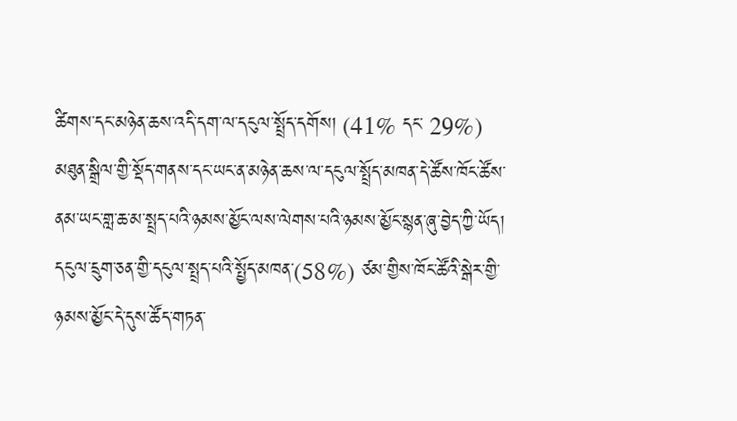ཚིགས་དང་མཉེན་ཆས་འདི་དག་ལ་དངུལ་སྤྲོད་དགོས། (41% དང་ 29%) མཐུན་སྒྲིལ་གྱི་སྡོད་གནས་དང་ཡང་ན་མཉེན་ཆས་ལ་དངུལ་སྤྲོད་མཁན་དེ་ཚོས་ཁོང་ཚོས་ནམ་ཡང་གླ་ཆ་མ་སྤྲད་པའི་ཉམས་མྱོང་ལས་ལེགས་པའི་ཉམས་མྱོང་སྙན་ཞུ་བྱེད་ཀྱི་ཡོད། དངུལ་དྲུག་ཅན་གྱི་དངུལ་སྤྲད་པའི་སྤྱོད་མཁན་(58%) ཙམ་གྱིས་ཁོང་ཚོའི་སྒེར་གྱི་ཉམས་མྱོང་དེ་དུས་ཚོད་གཏན་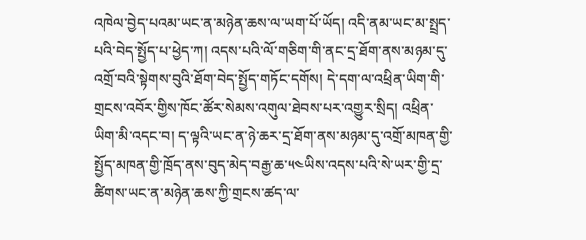འཁེལ་བྱེད་པའམ་ཡང་ན་མཉེན་ཆས་ལ་ཡག་པོ་ཡོད། འདི་ནམ་ཡང་མ་སྤྲད་པའི་བེད་སྤྱོད་པ་ཕྱེད་ཀ། འདས་པའི་ལོ་གཅིག་གི་ནང་དྲ་ཐོག་ནས་མཉམ་དུ་འགྲོ་བའི་སྟེགས་བུའི་ཐོག་བེད་སྤྱོད་གཏོང་དགོས། དེ་དག་ལ་འཕྲིན་ཡིག་གི་གྲངས་འབོར་གྱིས་ཁོང་ཚོར་སེམས་འགུལ་ཐེབས་པར་འགྱུར་སྲིད། འཕྲིན་ཡིག་མི་འདང་བ། ད་ལྟའི་ཡང་ན་ཉེ་ཆར་དྲ་ཐོག་ནས་མཉམ་དུ་འགྲོ་མཁན་གྱི་སྤྱོད་མཁན་གྱི་ཁྲོད་ནས་བུད་མེད་བརྒྱ་ཆ་༥༤ཡིས་འདས་པའི་སེ་ཡར་གྱི་དྲ་ཚིགས་ཡང་ན་མཉེན་ཆས་ཀྱི་གྲངས་ཚད་ལ་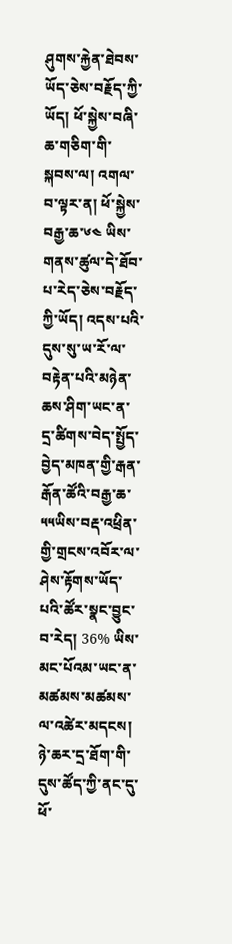ཤུགས་རྐྱེན་ཐེབས་ཡོད་ཅེས་བརྗོད་ཀྱི་ཡོད། ཕོ་སྐྱེས་བཞི་ཆ་གཅིག་གི་སྐབས་ལ། འགལ་བ་ལྟར་ན། ཕོ་སྐྱེས་བརྒྱ་ཆ་༦༤ ཡིས་གནས་ཚུལ་དེ་ཐོབ་པ་རེད་ཅེས་བརྗོད་ཀྱི་ཡོད། འདས་པའི་དུས་སུ་ཡ་རོ་ལ་བརྟེན་པའི་མཉེན་ཆས་ཤིག་ཡང་ན་དྲ་ཚིགས་བེད་སྤྱོད་བྱེད་མཁན་གྱི་རྒན་རྒོན་ཚོའི་བརྒྱ་ཆ་༥༥ཡིས་བརྡ་འཕྲིན་གྱི་གྲངས་འབོར་ལ་ཤེས་རྟོགས་ཡོད་པའི་ཚོར་སྣང་བྱུང་བ་རེད། 36% ཡིས་མང་པོའམ་ཡང་ན་མཚམས་མཚམས་ལ་འཚེར་མདངས། ཉེ་ཆར་དྲ་ཐོག་གི་དུས་ཚོད་ཀྱི་ནང་དུ་
ཕོ་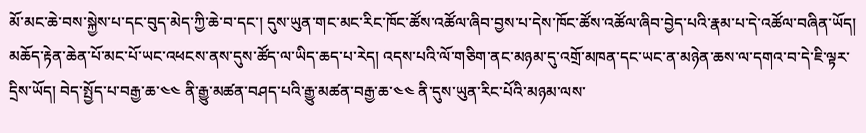མོ་མང་ཆེ་བས་སྐྱེས་པ་དང་བུད་མེད་ཀྱི་ཆེ་བ་དང་། དུས་ཡུན་གང་མང་རིང་ཁོང་ཚོས་འཚོལ་ཞིབ་བྱས་པ་དེས་ཁོང་ཚོས་འཚོལ་ཞིབ་བྱེད་པའི་རྣམ་པ་དེ་འཚོལ་བཞིན་ཡོད། མཆོད་རྟེན་ཆེན་པོ་མང་པོ་ཡང་འཕངས་ནས་དུས་ཚོད་ལ་ཡིད་ཆད་པ་རེད། འདས་པའི་ལོ་གཅིག་ནང་མཉམ་དུ་འགྲོ་མཁན་དང་ཡང་ན་མཉེན་ཆས་ལ་དགའ་བ་དེ་ཇི་ལྟར་དྲིས་ཡོད། བེད་སྤྱོད་པ་བརྒྱ་ཆ་༤༤ ནི་རྒྱུ་མཚན་བཤད་པའི་རྒྱུ་མཚན་བརྒྱ་ཆ་༤༤ ནི་དུས་ཡུན་རིང་པོའི་མཉམ་ལས་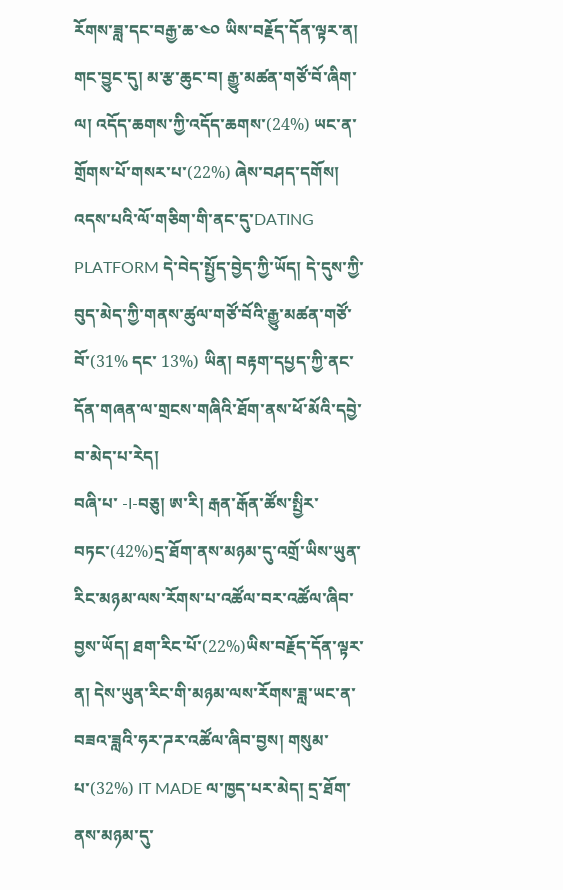རོགས་ཟླ་དང་བརྒྱ་ཆ་༤༠ ཡིས་བརྗོད་དོན་ལྟར་ན། གང་བྱུང་དུ། མ་རྩ་ཆུང་བ། རྒྱུ་མཚན་གཙོ་བོ་ཞིག་ལ། འདོད་ཆགས་ཀྱི་འདོད་ཆགས་(24%) ཡང་ན་གྲོགས་པོ་གསར་པ་(22%) ཞེས་བཤད་དགོས། འདས་པའི་ལོ་གཅིག་གི་ནང་དུ་DATING PLATFORM དེ་བེད་སྤྱོད་བྱེད་ཀྱི་ཡོད། དེ་དུས་ཀྱི་བུད་མེད་ཀྱི་གནས་ཚུལ་གཙོ་བོའི་རྒྱུ་མཚན་གཙོ་བོ་(31% དང་ 13%) ཡིན། བརྟག་དཔྱད་ཀྱི་ནང་དོན་གཞན་ལ་གྲངས་གཞིའི་ཐོག་ནས་ཕོ་མོའི་དབྱེ་བ་མེད་པ་རེད།
བཞི་པ་ -I-བཅུ། ཨ་རི། རྒན་རྒོན་ཚོས་སྤྱིར་བཏང་(42%)དྲ་ཐོག་ནས་མཉམ་དུ་འགྲོ་ཡིས་ཡུན་རིང་མཉམ་ལས་རོགས་པ་འཚོལ་བར་འཚོལ་ཞིབ་བྱས་ཡོད། ཐག་རིང་པོ་(22%)ཡིས་བརྗོད་དོན་ལྟར་ན། དེས་ཡུན་རིང་གི་མཉམ་ལས་རོགས་ཟླ་ཡང་ན་བཟའ་ཟླའི་ཧར་ཌར་འཚོལ་ཞིབ་བྱས། གསུམ་པ་(32%) IT MADE ལ་ཁྱད་པར་མེད། དྲ་ཐོག་ནས་མཉམ་དུ་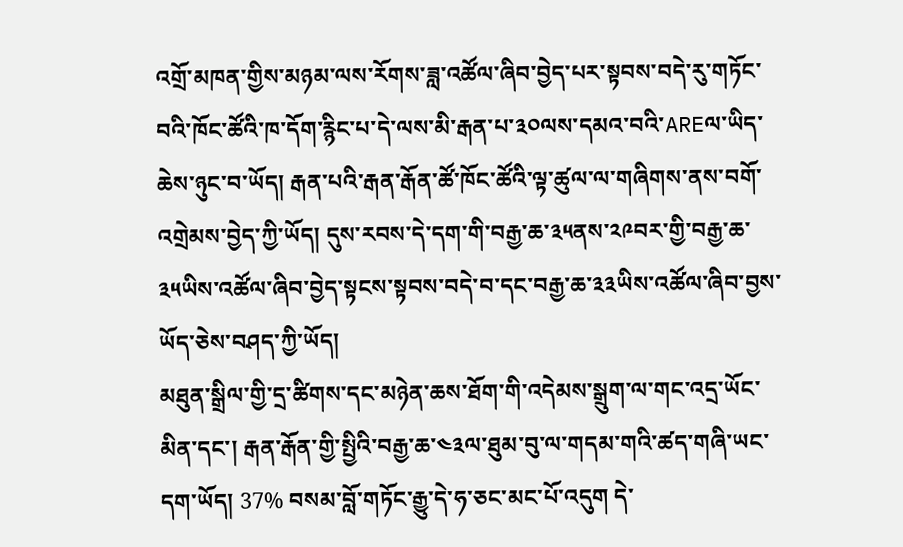འགྲོ་མཁན་གྱིས་མཉམ་ལས་རོགས་ཟླ་འཚོལ་ཞིབ་བྱེད་པར་སྟབས་བདེ་རུ་གཏོང་བའི་ཁོང་ཚོའི་ཁ་དོག་རྙིང་པ་དེ་ལས་མི་རྒན་པ་༣༠ལས་དམའ་བའི་AREལ་ཡིད་ཆེས་ཉུང་བ་ཡོད། རྒན་པའི་རྒན་རྒོན་ཚོ་ཁོང་ཚོའི་ལྟ་ཚུལ་ལ་གཞིགས་ནས་བགོ་འགྲེམས་བྱེད་ཀྱི་ཡོད། དུས་རབས་དེ་དག་གི་བརྒྱ་ཆ་༣༥ནས་༢༩བར་གྱི་བརྒྱ་ཆ་༣༥ཡིས་འཚོལ་ཞིབ་བྱེད་སྟངས་སྟབས་བདེ་བ་དང་བརྒྱ་ཆ་༣༣ཡིས་འཚོལ་ཞིབ་བྱས་ཡོད་ཅེས་བཤད་ཀྱི་ཡོད།
མཐུན་སྒྲིལ་གྱི་དྲ་ཚིགས་དང་མཉེན་ཆས་ཐོག་གི་འདེམས་སྒྲུག་ལ་གང་འདྲ་ཡོང་མིན་དང་། རྒན་རྒོན་གྱི་སྤྱིའི་བརྒྱ་ཆ་༤༣ལ་ཐུམ་བུ་ལ་གདམ་གའི་ཚད་གཞི་ཡང་དག་ཡོད། 37% བསམ་བློ་གཏོང་རྒྱུ་དེ་ཧ་ཅང་མང་པོ་འདུག དེ་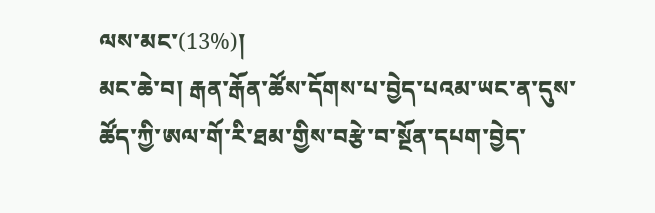ལས་མང་(13%)།
མང་ཆེ་བ། རྒན་རྒོན་ཚོས་དོགས་པ་བྱེད་པའམ་ཡང་ན་དུས་ཚོད་ཀྱི་ཨལ་གོ་རི་ཐམ་གྱིས་བརྩེ་བ་སྔོན་དཔག་བྱེད་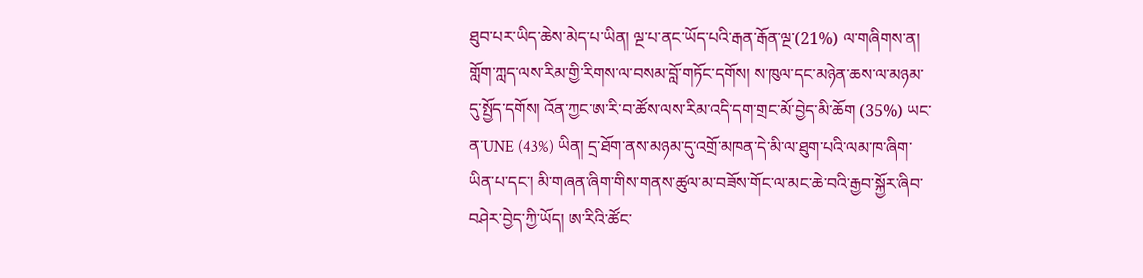ཐུབ་པར་ཡིད་ཆེས་མེད་པ་ཡིན། ལྔ་པ་ནང་ཡོད་པའི་རྒན་རྒོན་ལྔ་(21%) ལ་གཞིགས་ན། གློག་ཀླད་ལས་རིམ་གྱི་རིགས་ལ་བསམ་བློ་གཏོང་དགོས། ས་ཁུལ་དང་མཉེན་ཆས་ལ་མཉམ་དུ་སྤྱོད་དགོས། འོན་ཀྱང་ཨ་རི་བ་ཚོས་ལས་རིམ་འདི་དག་གྲང་མོ་བྱེད་མི་ཆོག (35%) ཡང་ན་UNE (43%) ཡིན། དྲ་ཐོག་ནས་མཉམ་དུ་འགྲོ་མཁན་དེ་མི་ལ་ཐུག་པའི་ལམ་ཁ་ཞིག་ཡིན་པ་དང་། མི་གཞན་ཞིག་གིས་གནས་ཚུལ་མ་བཟོས་གོང་ལ་མང་ཆེ་བའི་རྒྱབ་སྐྱོར་ཞིབ་བཤེར་བྱེད་ཀྱི་ཡོད། ཨ་རིའི་ཚོང་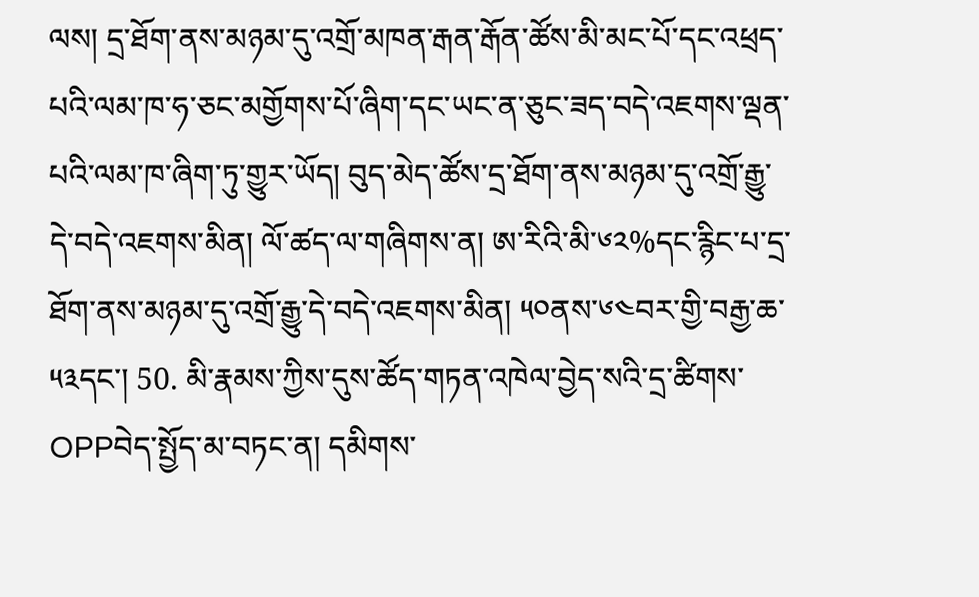ལས། དྲ་ཐོག་ནས་མཉམ་དུ་འགྲོ་མཁན་རྒན་རྒོན་ཚོས་མི་མང་པོ་དང་འཕྲད་པའི་ལམ་ཁ་ཧ་ཅང་མགྱོགས་པོ་ཞིག་དང་ཡང་ན་ཅུང་ཟད་བདེ་འཇགས་ལྡན་པའི་ལམ་ཁ་ཞིག་ཏུ་གྱུར་ཡོད། བུད་མེད་ཚོས་དྲ་ཐོག་ནས་མཉམ་དུ་འགྲོ་རྒྱུ་དེ་བདེ་འཇགས་མིན། ལོ་ཚད་ལ་གཞིགས་ན། ཨ་རིའི་མི་༦༢%དང་རྙིང་པ་དྲ་ཐོག་ནས་མཉམ་དུ་འགྲོ་རྒྱུ་དེ་བདེ་འཇགས་མིན། ༥༠ནས་༦༤བར་གྱི་བརྒྱ་ཆ་༥༣དང་། 50. མི་རྣམས་ཀྱིས་དུས་ཚོད་གཏན་འཁེལ་བྱེད་སའི་དྲ་ཚིགས་OPPབེད་སྤྱོད་མ་བཏང་ན། དམིགས་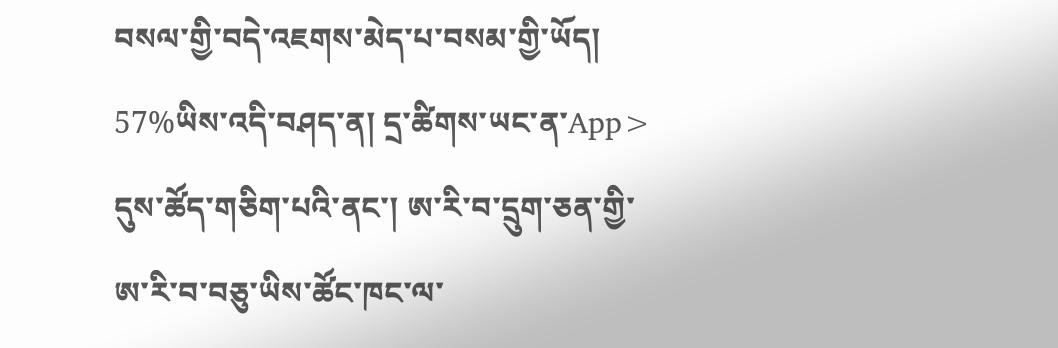བསལ་གྱི་བདེ་འཇགས་མེད་པ་བསམ་གྱི་ཡོད། 57%ཡིས་འདི་བཤད་ན། དྲ་ཚིགས་ཡང་ན་App> དུས་ཚོད་གཅིག་པའི་ནང་། ཨ་རི་བ་དྲུག་ཅན་གྱི་ཨ་རི་བ་བཅུ་ཡིས་ཚོང་ཁང་ལ་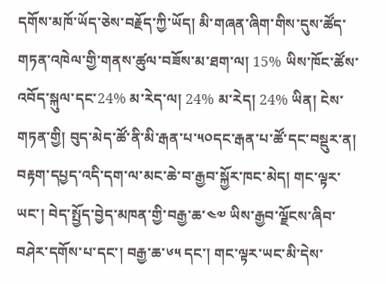དགོས་མཁོ་ཡོད་ཅེས་བརྗོད་ཀྱི་ཡོད། མི་གཞན་ཞིག་གིས་དུས་ཚོད་གཏན་འཁེལ་གྱི་གནས་ཚུལ་བཟོས་མ་ཐག་ལ། 15% ཡིས་ཁོང་ཚོས་འབོད་སྐུལ་དང་24% མ་རེད་ལ། 24% མ་རེད། 24% ཡིན། ངེས་གཏན་གྱི། བུད་མེད་ཚོ་ནི་མི་རྒན་པ་༥༠དང་རྒན་པ་ཚོ་དང་བསྡུར་ན། བརྟག་དཔྱད་འདི་དག་ལ་མང་ཆེ་བ་རྒྱབ་སྐྱོར་ཁང་མེད། གང་ལྟར་ཡང་། བེད་སྤྱོད་བྱེད་མཁན་གྱི་བརྒྱ་ཆ་༤༧ ཡིས་རྒྱབ་ལྗོངས་ཞིབ་བཤེར་དགོས་པ་དང་། བརྒྱ་ཆ་༦༥ དང་། གང་ལྟར་ཡང་མི་དེས་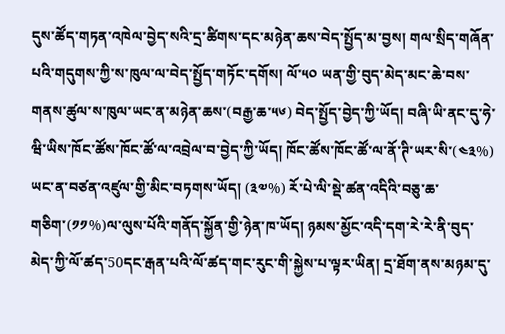དུས་ཚོད་གཏན་འཁེལ་བྱེད་སའི་དྲ་ཚིགས་དང་མཉེན་ཆས་བེད་སྤྱོད་མ་བྱས། གལ་སྲིད་གཞོན་པའི་གདུགས་ཀྱི་ས་ཁུལ་ལ་བེད་སྤྱོད་གཏོང་དགོས། ལོ་༥༠ ཡན་གྱི་བུད་མེད་མང་ཆེ་བས་གནས་ཚུལ་ས་ཁུལ་ཡང་ན་མཉེན་ཆས་(བརྒྱ་ཆ་༥༦) བེད་སྤྱོད་བྱེད་ཀྱི་ཡོད། བཞི་ཡི་ནང་དུ་ཧེ་ཝི་ཡིས་ཁོང་ཚོས་ཁོང་ཚོ་ལ་འབྲེལ་བ་བྱེད་ཀྱི་ཡོད། ཁོང་ཚོས་ཁོང་ཚོ་ལ་ནོ་ཊི་ཡར་སི་(༤༣%) ཡང་ན་བཙན་འཛུལ་གྱི་མིང་བཏགས་ཡོད། (༣༧%) རོ་པེ་ལི་སྡེ་ཚན་འདིའི་བཅུ་ཆ་གཅིག་(༡༡%)ལ་ལུས་པོའི་གནོད་སྐྱོན་གྱི་ཉེན་ཁ་ཡོད། ཉམས་མྱོང་འདི་དག་རེ་རེ་ནི་བུད་མེད་ཀྱི་ལོ་ཚད་50དང་རྒན་པའི་ལོ་ཚད་གང་རུང་གི་སྐྱེས་པ་ལྟར་ཡིན། དྲ་ཐོག་ནས་མཉམ་དུ་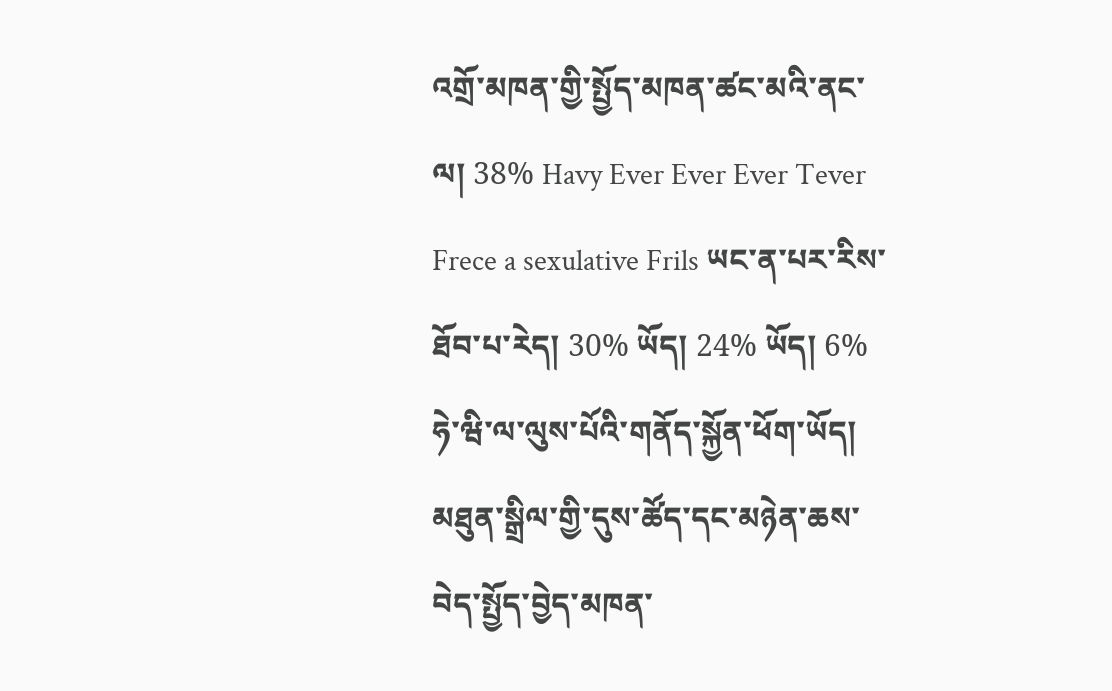འགྲོ་མཁན་གྱི་སྤྱོད་མཁན་ཚང་མའི་ནང་ལ། 38% Havy Ever Ever Ever Tever Frece a sexulative Frils ཡང་ན་པར་རིས་ཐོབ་པ་རེད། 30% ཡོད། 24% ཡོད། 6% ཧེ་ཝི་ལ་ལུས་པོའི་གནོད་སྐྱོན་ཕོག་ཡོད། མཐུན་སྒྲིལ་གྱི་དུས་ཚོད་དང་མཉེན་ཆས་བེད་སྤྱོད་བྱེད་མཁན་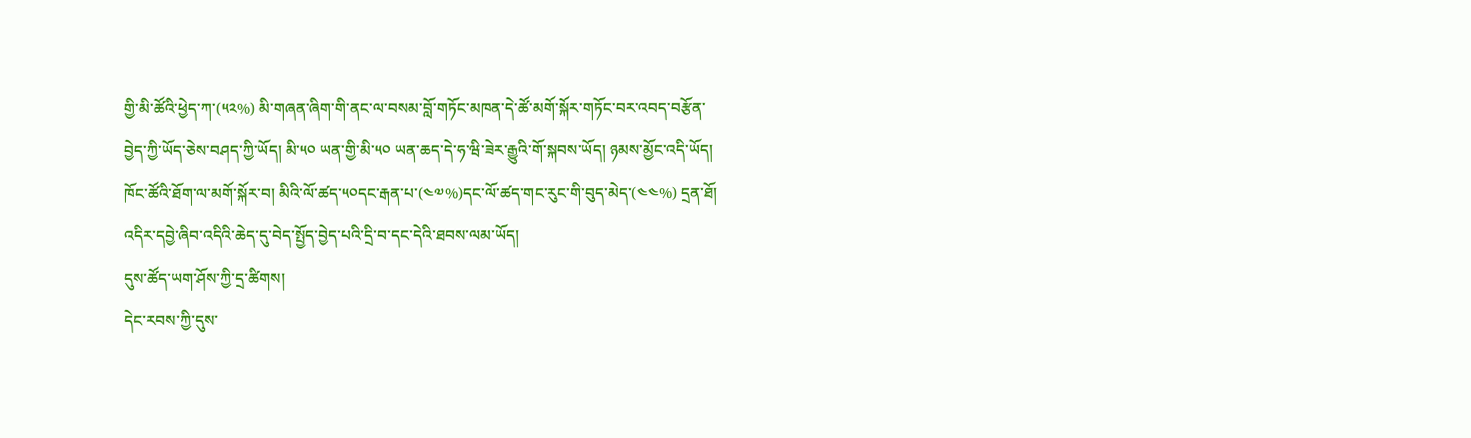གྱི་མི་ཚོའི་ཕྱེད་ཀ་(༥༢%) མི་གཞན་ཞིག་གི་ནང་ལ་བསམ་བློ་གཏོང་མཁན་དེ་ཚོ་མགོ་སྐོར་གཏོང་བར་འབད་བརྩོན་བྱེད་ཀྱི་ཡོད་ཅེས་བཤད་ཀྱི་ཡོད། མི་༥༠ ཡན་གྱི་མི་༥༠ ཡན་ཆད་དེ་ཧ་ཝི་ཟེར་རྒྱུའི་གོ་སྐབས་ཡོད། ཉམས་མྱོང་འདི་ཡོད། ཁོང་ཚོའི་ཐོག་ལ་མགོ་སྐོར་བ། མིའི་ལོ་ཚད་༥༠དང་རྒན་པ་(༤༧%)དང་ལོ་ཚད་གང་རུང་གི་བུད་མེད་(༤༤%) དྲན་ཐོ། འདིར་དབྱེ་ཞིབ་འདིའི་ཆེད་དུ་བེད་སྤྱོད་བྱེད་པའི་དྲི་བ་དང་དེའི་ཐབས་ལམ་ཡོད།
དུས་ཚོད་ཡག་ཤོས་ཀྱི་དྲ་ཚིགས།
དེང་རབས་ཀྱི་དུས་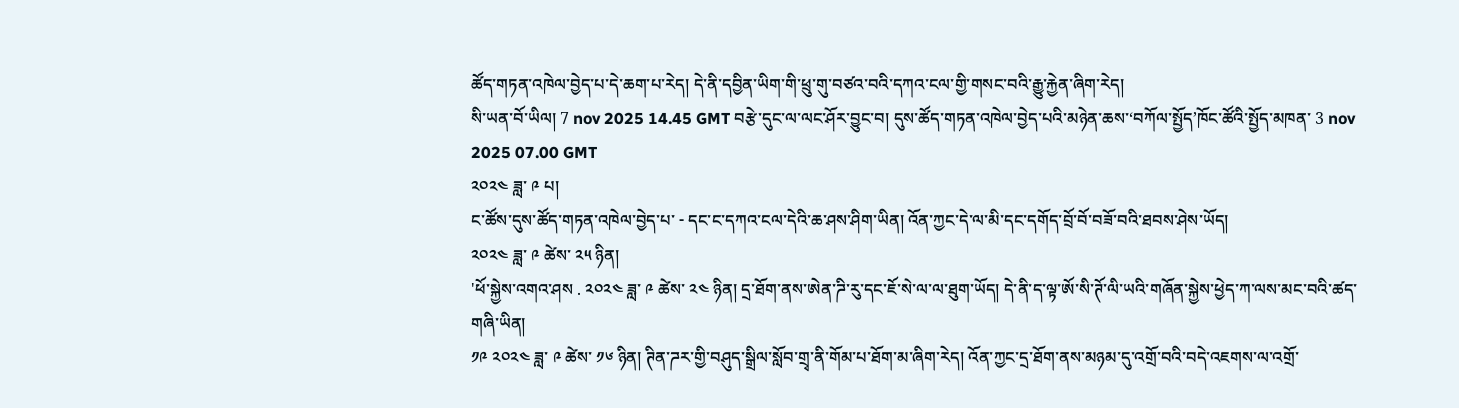ཚོད་གཏན་འཁེལ་བྱེད་པ་དེ་ཆག་པ་རེད། དེ་ནི་དབྱིན་ཡིག་གི་ཕྲུ་གུ་བཙའ་བའི་དཀའ་ངལ་གྱི་གསང་བའི་རྒྱུ་རྐྱེན་ཞིག་རེད།
སི་ཡན་བོ་ཡིལ། 7 nov 2025 14.45 GMT བརྩེ་དུང་ལ་ལང་ཤོར་བྱུང་བ། དུས་ཚོད་གཏན་འཁེལ་བྱེད་པའི་མཉེན་ཆས་‘བཀོལ་སྤྱོད’ཁོང་ཚོའི་སྤྱོད་མཁན་ 3 nov 2025 07.00 GMT
༢༠༢༤ ཟླ་ ༩ པ།
ང་ཚོས་དུས་ཚོད་གཏན་འཁེལ་བྱེད་པ་ - དང་ང་དཀའ་ངལ་དེའི་ཆ་ཤས་ཤིག་ཡིན། འོན་ཀྱང་དེ་ལ་མི་དང་དགོད་བྲོ་བོ་བཟོ་བའི་ཐབས་ཤེས་ཡོད།
༢༠༢༤ ཟླ་ ༩ ཚེས་ ༢༥ ཉིན།
'ཕོ་སྐྱེས་འགའ་ཤས . ༢༠༢༤ ཟླ་ ༩ ཚེས་ ༢༤ ཉིན། དྲ་ཐོག་ནས་ཨེན་ཌི་རུ་དང་ཇོ་སེ་ལ་ལ་ཐུག་ཡོད། དེ་ནི་ད་ལྟ་ཨོ་སི་ཊོ་ལི་ཡའི་གཞོན་སྐྱེས་ཕྱེད་ཀ་ལས་མང་བའི་ཚད་གཞི་ཡིན།
༡༩ ༢༠༢༤ ཟླ་ ༩ ཚེས་ ༡༦ ཉིན། ཊིན་ཌར་གྱི་བཤུད་སྒྲིལ་སློབ་གྲྭ་ནི་གོམ་པ་ཐོག་མ་ཞིག་རེད། འོན་ཀྱང་དྲ་ཐོག་ནས་མཉམ་དུ་འགྲོ་བའི་བདེ་འཇགས་ལ་འགྲོ་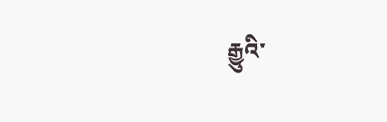རྒྱུའི་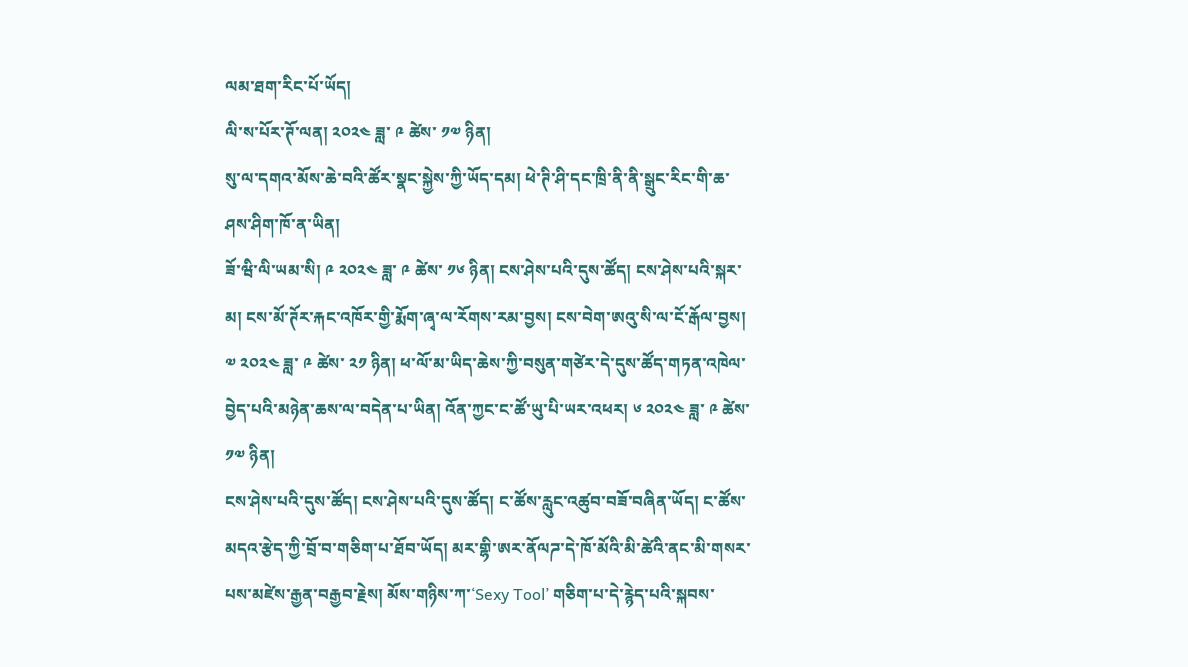ལམ་ཐག་རིང་པོ་ཡོད།
ལི་ས་པོར་ཊོ་ལན། ༢༠༢༤ ཟླ་ ༩ ཚེས་ ༡༧ ཉིན།
སུ་ལ་དགའ་མོས་ཆེ་བའི་ཚོར་སྣང་སྐྱེས་ཀྱི་ཡོད་དམ། ཕེ་ཊི་ཤི་དང་ཁྲི་ནི་ནི་སྒྲུང་རིང་གི་ཆ་ཤས་ཤིག་ཁོ་ན་ཡིན།
ཟོ་ཝི་ལི་ཡམ་སི། ༩ ༢༠༢༤ ཟླ་ ༩ ཚེས་ ༡༦ ཉིན། ངས་ཤེས་པའི་དུས་ཚོད། ངས་ཤེས་པའི་སྐར་མ། ངས་མོ་ཊོར་རྐང་འཁོར་གྱི་རྨོག་ཞྭ་ལ་རོགས་རམ་བྱས། ངས་བེག་ཨའུ་སི་ལ་ངོ་རྒོལ་བྱས།
༧ ༢༠༢༤ ཟླ་ ༩ ཚེས་ ༢༡ ཉིན། ཕ་ལོ་མ་ཡིད་ཆེས་ཀྱི་བསུན་གཙེར་དེ་དུས་ཚོད་གཏན་འཁེལ་བྱེད་པའི་མཉེན་ཆས་ལ་བདེན་པ་ཡིན། འོན་ཀྱང་ང་ཚོ་ཡུ་པི་ཡར་འཕར། ༦ ༢༠༢༤ ཟླ་ ༩ ཚེས་ ༡༧ ཉིན།
ངས་ཤེས་པའི་དུས་ཚོད། ངས་ཤེས་པའི་དུས་ཚོད། ང་ཚོས་རླུང་འཚུབ་བཟོ་བཞིན་ཡོད། ང་ཚོས་མདའ་རྩེད་ཀྱི་བྲོ་བ་གཅིག་པ་ཐོབ་ཡོད། མར་གྷི་ཨར་ནོལཌ་དེ་ཁོ་མོའི་མི་ཚེའི་ནང་མི་གསར་པས་མཛེས་རྒྱན་བརྒྱབ་རྗེས། མོས་གཉིས་ཀ་‘Sexy Tool’ གཅིག་པ་དེ་རྙེད་པའི་སྐབས་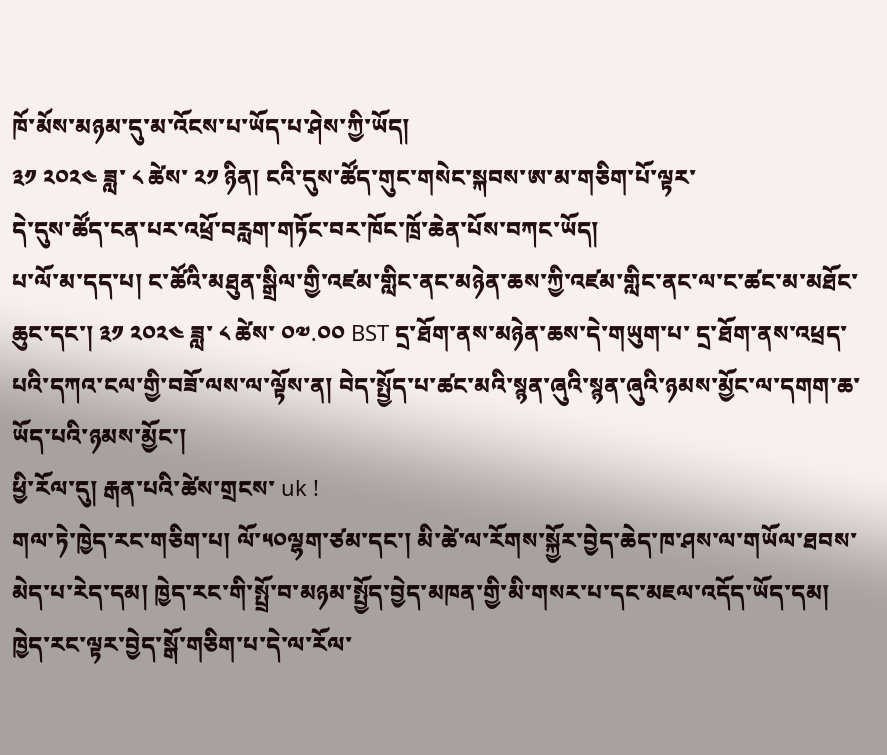ཁོ་མོས་མཉམ་དུ་མ་འོངས་པ་ཡོད་པ་ཤེས་ཀྱི་ཡོད།
༣༡ ༢༠༢༤ ཟླ་ ༨ ཚེས་ ༢༡ ཉིན། ངའི་དུས་ཚོད་གུང་གསེང་སྐབས་ཨ་མ་གཅིག་པོ་ལྟར་
དེ་དུས་ཚོད་ངན་པར་འཕྲོ་བརླག་གཏོང་བར་ཁོང་ཁྲོ་ཆེན་པོས་བཀང་ཡོད།
པ་ལོ་མ་དད་པ། ང་ཚོའི་མཐུན་སྒྲིལ་གྱི་འཛམ་གླིང་ནང་མཉེན་ཆས་ཀྱི་འཛམ་གླིང་ནང་ལ་ང་ཚང་མ་མཐོང་ཆུང་དང་། ༣༡ ༢༠༢༤ ཟླ་ ༨ ཚེས་ ༠༧.༠༠ BST དྲ་ཐོག་ནས་མཉེན་ཆས་དེ་གཡུག་པ་ དྲ་ཐོག་ནས་འཕྲད་པའི་དཀའ་ངལ་གྱི་བཟོ་ལས་ལ་ལྟོས་ན། བེད་སྤྱོད་པ་ཚང་མའི་སྙན་ཞུའི་སྙན་ཞུའི་ཉམས་མྱོང་ལ་དགག་ཆ་ཡོད་པའི་ཉམས་མྱོང་།
ཕྱི་རོལ་དུ། རྒན་པའི་ཚེས་གྲངས་ uk !
གལ་ཏེ་ཁྱེད་རང་གཅིག་པ། ལོ་༥༠ལྷག་ཙམ་དང་། མི་ཚེ་ལ་རོགས་སྐྱོར་བྱེད་ཆེད་ཁ་ཤས་ལ་གཡོལ་ཐབས་མེད་པ་རེད་དམ། ཁྱེད་རང་གི་སྤྲོ་བ་མཉམ་སྤྱོད་བྱེད་མཁན་གྱི་མི་གསར་པ་དང་མཇལ་འདོད་ཡོད་དམ། ཁྱེད་རང་ལྟར་བྱེད་སྒོ་གཅིག་པ་དེ་ལ་རོལ་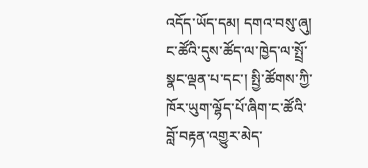འདོད་ཡོད་དམ། དགའ་བསུ་ཞུ། ང་ཚོའི་དུས་ཚོད་ལ་ཁྱེད་ལ་སྤྲོ་སྣང་ལྡན་པ་དང་། སྤྱི་ཚོགས་ཀྱི་ཁོར་ཡུག་ལྷོད་པོ་ཞིག་ང་ཚོའི་བློ་བརྟན་འགྱུར་མེད་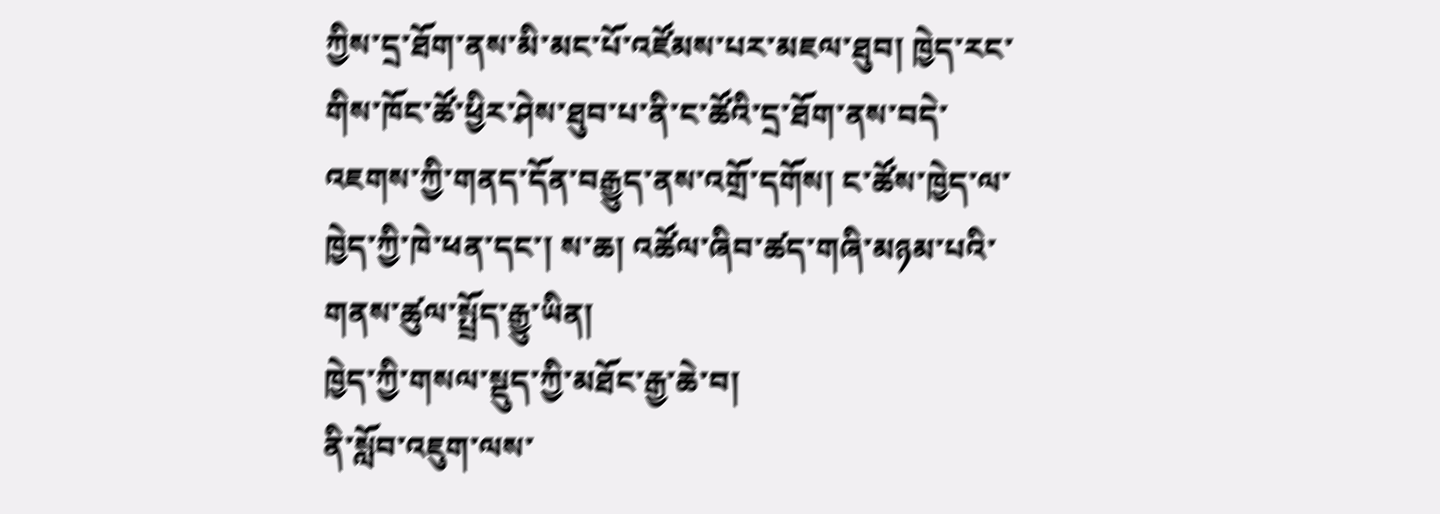ཀྱིས་དྲ་ཐོག་ནས་མི་མང་པོ་འཛོམས་པར་མཇལ་ཐུབ། ཁྱེད་རང་གིས་ཁོང་ཚོ་ཕྱིར་ཤེས་ཐུབ་པ་ནི་ང་ཚོའི་དྲ་ཐོག་ནས་བདེ་འཇགས་ཀྱི་གནད་དོན་བརྒྱུད་ནས་འགྲོ་དགོས། ང་ཚོས་ཁྱེད་ལ་ཁྱེད་ཀྱི་ཁེ་ཕན་དང་། ས་ཆ། འཚོལ་ཞིབ་ཚད་གཞི་མཉམ་པའི་གནས་ཚུལ་སྤྲོད་རྒྱུ་ཡིན།
ཁྱེད་ཀྱི་གསལ་སྡུད་ཀྱི་མཐོང་རྒྱ་ཆེ་བ།
ནི་སློབ་འཇུག་ལས་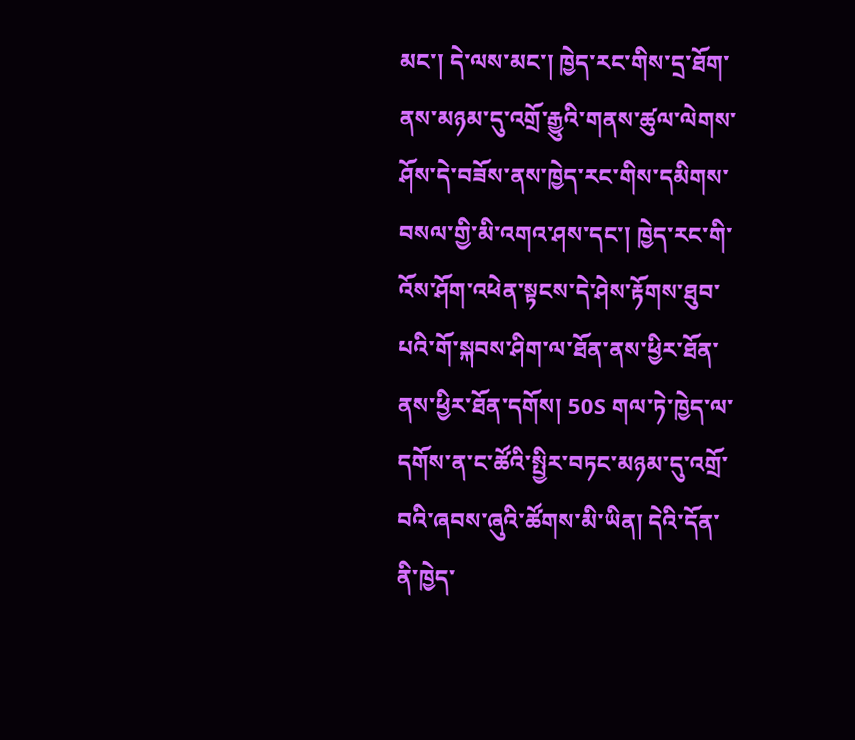མང་། དེ་ལས་མང་། ཁྱེད་རང་གིས་དྲ་ཐོག་ནས་མཉམ་དུ་འགྲོ་རྒྱུའི་གནས་ཚུལ་ལེགས་ཤོས་དེ་བཟོས་ནས་ཁྱེད་རང་གིས་དམིགས་བསལ་གྱི་མི་འགའ་ཤས་དང་། ཁྱེད་རང་གི་འོས་ཤོག་འཕེན་སྟངས་དེ་ཤེས་རྟོགས་ཐུབ་པའི་གོ་སྐབས་ཤིག་ལ་ཐོན་ནས་ཕྱིར་ཐོན་ནས་ཕྱིར་ཐོན་དགོས། 50S གལ་ཏེ་ཁྱེད་ལ་དགོས་ན་ང་ཚོའི་སྤྱིར་བཏང་མཉམ་དུ་འགྲོ་བའི་ཞབས་ཞུའི་ཚོགས་མི་ཡིན། དེའི་དོན་ནི་ཁྱེད་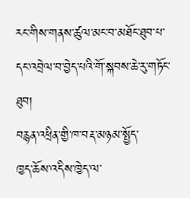རང་གིས་གནས་ཚུལ་མང་བ་མཐོང་ཐུབ་པ་དང་འབྲེལ་བ་བྱེད་པའི་གོ་སྐབས་ཆེ་རུ་གཏོང་ཐུབ།
བརྙན་འཕྲིན་གྱི་ཁ་བརྡ་མཉམ་སྤྱོད་
ཁྱད་ཆོས་འདིས་ཁྱེད་ལ་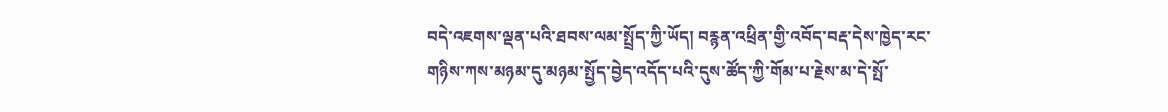བདེ་འཇགས་ལྡན་པའི་ཐབས་ལམ་སྤྲོད་ཀྱི་ཡོད། བརྙན་འཕྲིན་གྱི་འབོད་བརྡ་དེས་ཁྱེད་རང་གཉིས་ཀས་མཉམ་དུ་མཉམ་སྤྱོད་བྱེད་འདོད་པའི་དུས་ཚོད་ཀྱི་གོམ་པ་རྗེས་མ་དེ་སྤོ་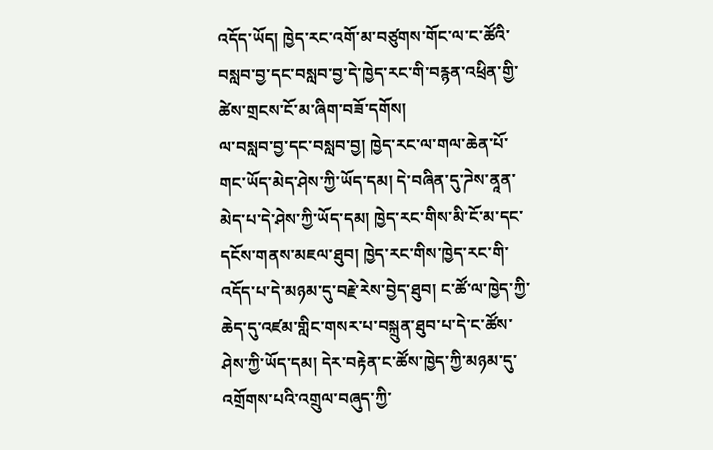འདོད་ཡོད། ཁྱེད་རང་འགོ་མ་བཙུགས་གོང་ལ་ང་ཚོའི་བསླབ་བྱ་དང་བསླབ་བྱ་དེ་ཁྱེད་རང་གི་བརྙན་འཕྲིན་གྱི་ཚེས་གྲངས་ངོ་མ་ཞིག་བཟོ་དགོས།
ལ་བསླབ་བྱ་དང་བསླབ་བྱ། ཁྱེད་རང་ལ་གལ་ཆེན་པོ་གང་ཡོད་མེད་ཤེས་ཀྱི་ཡོད་དམ། དེ་བཞིན་དུ་ཌེས་ནཱན་མེད་པ་དེ་ཤེས་ཀྱི་ཡོད་དམ། ཁྱེད་རང་གིས་མི་ངོ་མ་དང་དངོས་གནས་མཇལ་ཐུབ། ཁྱེད་རང་གིས་ཁྱེད་རང་གི་འདོད་པ་དེ་མཉམ་དུ་བརྗེ་རེས་བྱེད་ཐུབ། ང་ཚོ་ལ་ཁྱེད་ཀྱི་ཆེད་དུ་འཛམ་གླིང་གསར་པ་བསྐྲུན་ཐུབ་པ་དེ་ང་ཚོས་ཤེས་ཀྱི་ཡོད་དམ། དེར་བརྟེན་ང་ཚོས་ཁྱེད་ཀྱི་མཉམ་དུ་འགྲོགས་པའི་འགྲུལ་བཞུད་ཀྱི་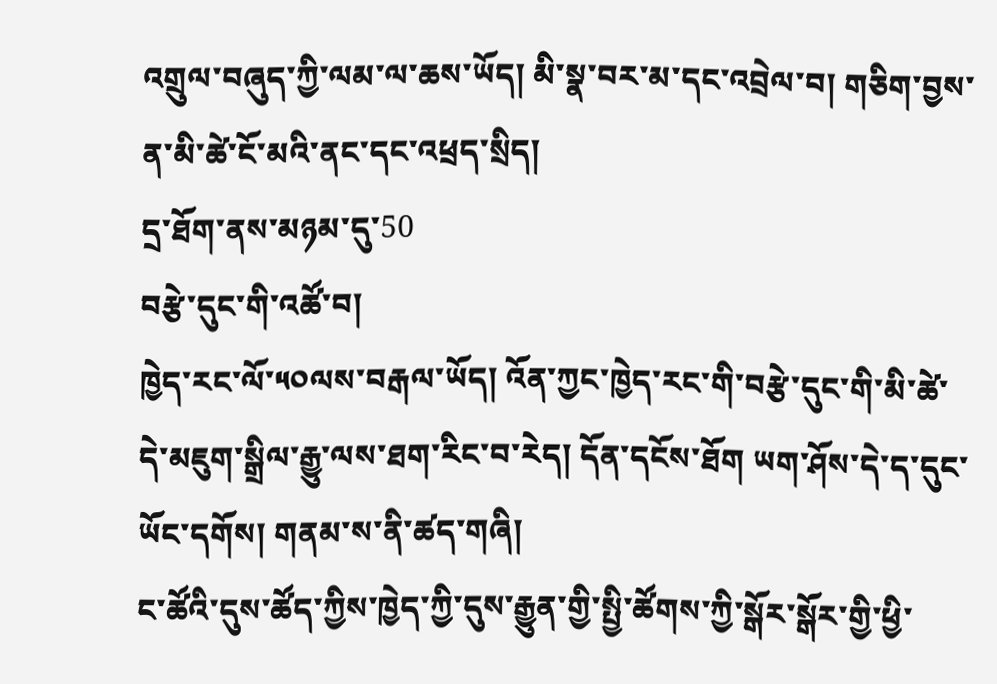འགྲུལ་བཞུད་ཀྱི་ལམ་ལ་ཆས་ཡོད། མི་སྣ་བར་མ་དང་འབྲེལ་བ། གཅིག་བྱས་ན་མི་ཚེ་ངོ་མའི་ནང་དང་འཕྲད་སྲིད།
དྲ་ཐོག་ནས་མཉམ་དུ་50
བརྩེ་དུང་གི་འཚོ་བ།
ཁྱེད་རང་ལོ་༥༠ལས་བརྒལ་ཡོད། འོན་ཀྱང་ཁྱེད་རང་གི་བརྩེ་དུང་གི་མི་ཚེ་དེ་མཇུག་སྒྲིལ་རྒྱུ་ལས་ཐག་རིང་བ་རེད། དོན་དངོས་ཐོག ཡག་ཤོས་དེ་ད་དུང་ཡོང་དགོས། གནམ་ས་ནི་ཚད་གཞི།
ང་ཚོའི་དུས་ཚོད་ཀྱིས་ཁྱེད་ཀྱི་དུས་རྒྱུན་གྱི་སྤྱི་ཚོགས་ཀྱི་སྒོར་སྒོར་གྱི་ཕྱི་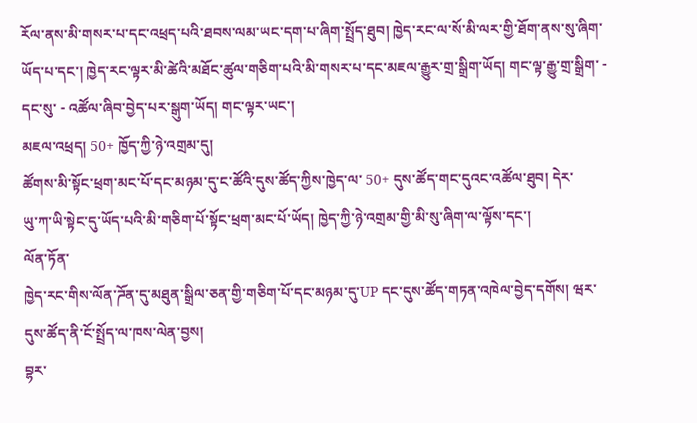རོལ་ནས་མི་གསར་པ་དང་འཕྲད་པའི་ཐབས་ལམ་ཡང་དག་པ་ཞིག་སྤྲོད་ཐུབ། ཁྱེད་རང་ལ་སོ་མི་ལར་གྱི་ཐོག་ནས་སུ་ཞིག་ཡོད་པ་དང་། ཁྱེད་རང་ལྟར་མི་ཚེའི་མཐོང་ཚུལ་གཅིག་པའི་མི་གསར་པ་དང་མཇལ་རྒྱུར་གྲ་སྒྲིག་ཡོད། གང་ལྟ་རྒྱུ་གྲ་སྒྲིག་ - དང་སུ་ - འཚོལ་ཞིབ་བྱེད་པར་སྒུག་ཡོད། གང་ལྟར་ཡང་།
མཇལ་འཕྲད། 50+ ཁྱོད་ཀྱི་ཉེ་འགྲམ་དུ།
ཚོགས་མི་སྟོང་ཕྲག་མང་པོ་དང་མཉམ་དུ་ང་ཚོའི་དུས་ཚོད་ཀྱིས་ཁྱེད་ལ་ 50+ དུས་ཚོད་གང་དུའང་འཚོལ་ཐུབ། དེར་
ཡུ་ཀ་ཡི་སྟེང་དུ་ཡོད་པའི་མི་གཅིག་པོ་སྟོང་ཕྲག་མང་པོ་ཡོད། ཁྱེད་ཀྱི་ཉེ་འགྲམ་གྱི་མི་སུ་ཞིག་ལ་ལྟོས་དང་།
ལོན་ཏོན་
ཁྱེད་རང་གིས་ལོན་ཌོན་དུ་མཐུན་སྒྲིལ་ཅན་གྱི་གཅིག་པོ་དང་མཉམ་དུ་UP དང་དུས་ཚོད་གཏན་འཁེལ་བྱེད་དགོས། ཝར་དུས་ཚོད་ནི་ངོ་སྤྲོད་ལ་ཁས་ལེན་བྱས།
བྷར་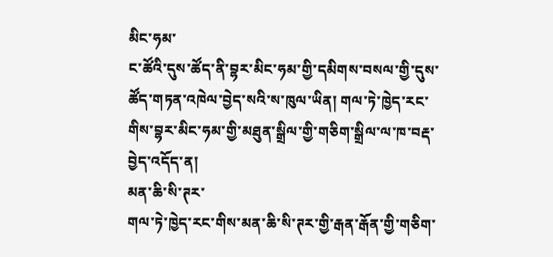མིང་ཧམ་
ང་ཚོའི་དུས་ཚོད་ནི་བྷར་མིང་ཧམ་གྱི་དམིགས་བསལ་གྱི་དུས་ཚོད་གཏན་འཁེལ་བྱེད་སའི་ས་ཁུལ་ཡིན། གལ་ཏེ་ཁྱེད་རང་གིས་བྷར་མིང་ཧམ་གྱི་མཐུན་སྒྲིལ་གྱི་གཅིག་སྒྲིལ་ལ་ཁ་བརྡ་བྱེད་འདོད་ན།
མན་ཆི་སི་ཊར་
གལ་ཏེ་ཁྱེད་རང་གིས་མན་ཆི་སི་ཊར་གྱི་རྒན་རྒོན་གྱི་གཅིག་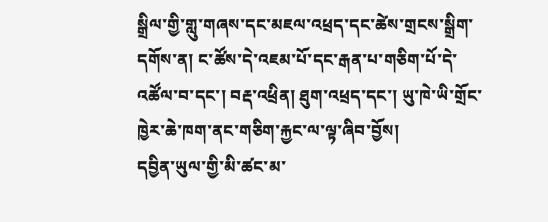སྒྲིལ་གྱི་གླུ་གཞས་དང་མཇལ་འཕྲད་དང་ཚེས་གྲངས་སྒྲིག་དགོས་ན། ང་ཚོས་དེ་འཇམ་པོ་དང་རྒན་པ་གཅིག་པོ་དེ་འཚོལ་བ་དང་། བརྡ་འཕྲིན། ཐུག་འཕྲད་དང་། ཡུ་ཁེ་ཡི་གྲོང་ཁྱེར་ཆེ་ཁག་ནང་གཅིག་རྐྱང་ལ་ལྟ་ཞིབ་བྱོས།
དབྱིན་ཡུལ་གྱི་མི་ཚང་མ་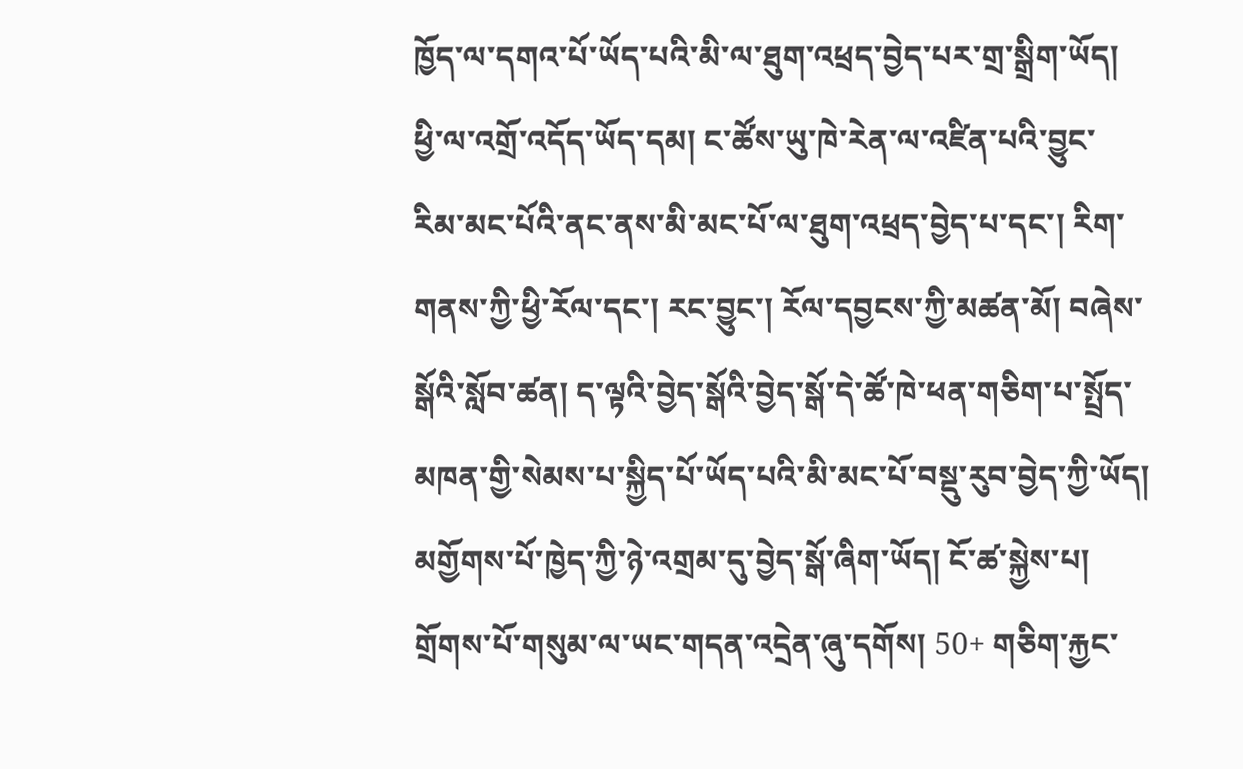ཁྱོད་ལ་དགའ་པོ་ཡོད་པའི་མི་ལ་ཐུག་འཕྲད་བྱེད་པར་གྲ་སྒྲིག་ཡོད། ཕྱི་ལ་འགྲོ་འདོད་ཡོད་དམ། ང་ཚོས་ཡུ་ཁེ་རེན་ལ་འཛིན་པའི་བྱུང་རིམ་མང་པོའི་ནང་ནས་མི་མང་པོ་ལ་ཐུག་འཕྲད་བྱེད་པ་དང་། རིག་གནས་ཀྱི་ཕྱི་རོལ་དང་། རང་བྱུང་། རོལ་དབྱངས་ཀྱི་མཚན་མོ། བཞེས་སྒོའི་སློབ་ཚན། ད་ལྟའི་བྱེད་སྒོའི་བྱེད་སྒོ་དེ་ཚོ་ཁེ་ཕན་གཅིག་པ་སྤྲོད་མཁན་གྱི་སེམས་པ་སྐྱིད་པོ་ཡོད་པའི་མི་མང་པོ་བསྡུ་རུབ་བྱེད་ཀྱི་ཡོད། མགྱོགས་པོ་ཁྱེད་ཀྱི་ཉེ་འགྲམ་དུ་བྱེད་སྒོ་ཞིག་ཡོད། ངོ་ཚ་སྐྱེས་པ། གྲོགས་པོ་གསུམ་ལ་ཡང་གདན་འདྲེན་ཞུ་དགོས། 50+ གཅིག་རྐྱང་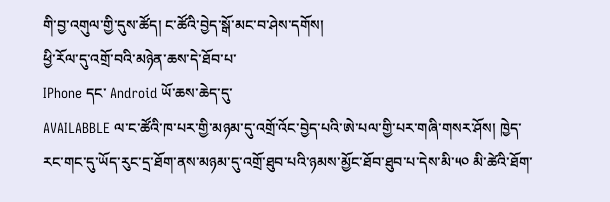གི་བྱ་འགུལ་གྱི་དུས་ཚོད། ང་ཚོའི་བྱེད་སྒོ་མང་བ་ཤེས་དགོས།
ཕྱི་རོལ་དུ་འགྲོ་བའི་མཉེན་ཆས་དེ་ཐོབ་པ་
IPhone དང་ Android ཡོ་ཆས་ཆེད་དུ་
AVAILABBLE ལ་ང་ཚོའི་ཁ་པར་གྱི་མཉམ་དུ་འགྲོ་འོང་བྱེད་པའི་ཨེ་པལ་གྱི་པར་གཞི་གསར་ཤོས། ཁྱེད་རང་གང་དུ་ཡོད་རུང་དྲ་ཐོག་ནས་མཉམ་དུ་འགྲོ་ཐུབ་པའི་ཉམས་མྱོང་ཐོབ་ཐུབ་པ་དེས་མི་༥༠ མི་ཚེའི་ཐོག་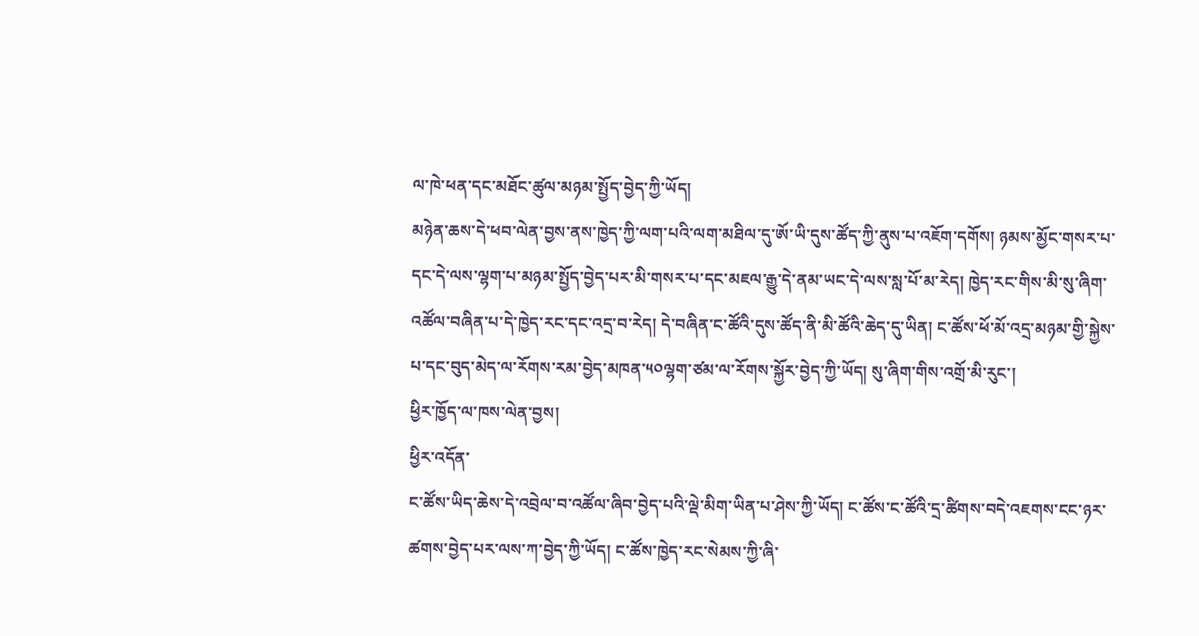ལ་ཁེ་ཕན་དང་མཐོང་ཚུལ་མཉམ་སྤྱོད་བྱེད་ཀྱི་ཡོད།
མཉེན་ཆས་དེ་ཕབ་ལེན་བྱས་ནས་ཁྱེད་ཀྱི་ལག་པའི་ལག་མཐིལ་དུ་ཨོ་ཡི་དུས་ཚོད་ཀྱི་ནུས་པ་འཇོག་དགོས། ཉམས་མྱོང་གསར་པ་དང་དེ་ལས་ལྷག་པ་མཉམ་སྤྱོད་བྱེད་པར་མི་གསར་པ་དང་མཇལ་རྒྱུ་དེ་ནམ་ཡང་དེ་ལས་སླ་པོ་མ་རེད། ཁྱེད་རང་གིས་མི་སུ་ཞིག་འཚོལ་བཞིན་པ་དེ་ཁྱེད་རང་དང་འདྲ་བ་རེད། དེ་བཞིན་ང་ཚོའི་དུས་ཚོད་ནི་མི་ཚོའི་ཆེད་དུ་ཡིན། ང་ཚོས་ཕོ་མོ་འདྲ་མཉམ་གྱི་སྐྱེས་པ་དང་བུད་མེད་ལ་རོགས་རམ་བྱེད་མཁན་༥༠ལྷག་ཙམ་ལ་རོགས་སྐྱོར་བྱེད་ཀྱི་ཡོད། སུ་ཞིག་གིས་འགྲོ་མི་རུང་།
ཕྱིར་ཁྱོད་ལ་ཁས་ལེན་བྱས།
ཕྱིར་འདོན་
ང་ཚོས་ཡིད་ཆེས་དེ་འབྲེལ་བ་འཚོལ་ཞིབ་བྱེད་པའི་ལྡེ་མིག་ཡིན་པ་ཤེས་ཀྱི་ཡོད། ང་ཚོས་ང་ཚོའི་དྲ་ཚིགས་བདེ་འཇགས་ངང་ཉར་ཚགས་བྱེད་པར་ལས་ཀ་བྱེད་ཀྱི་ཡོད། ང་ཚོས་ཁྱེད་རང་སེམས་ཀྱི་ཞི་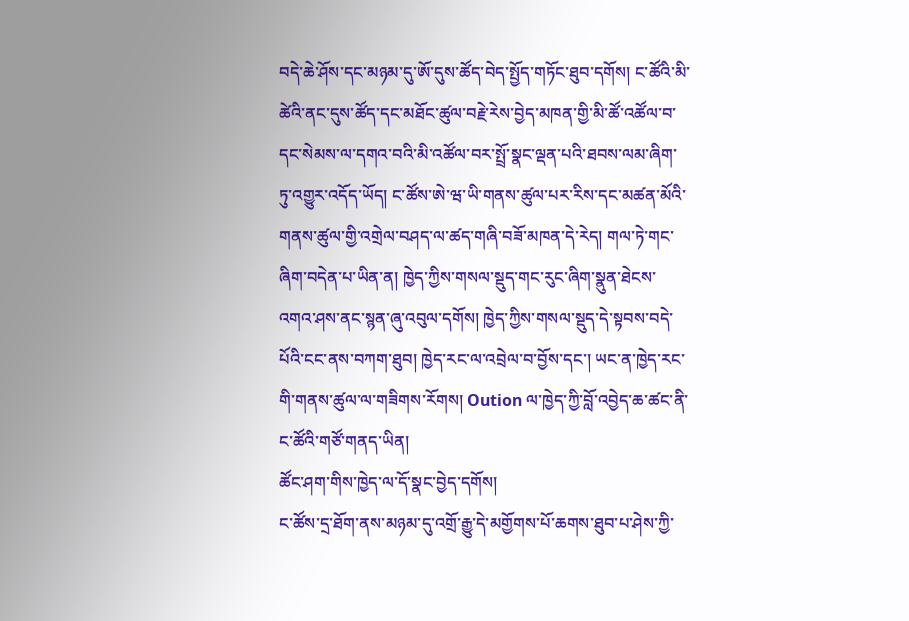བདེ་ཆེ་ཤོས་དང་མཉམ་དུ་ཨོ་དུས་ཚོད་བེད་སྤྱོད་གཏོང་ཐུབ་དགོས། ང་ཚོའི་མི་ཚེའི་ནང་དུས་ཚོད་དང་མཐོང་ཚུལ་བརྗེ་རེས་བྱེད་མཁན་གྱི་མི་ཚོ་འཚོལ་བ་དང་སེམས་ལ་དགའ་བའི་མི་འཚོལ་བར་སྤྲོ་སྣང་ལྡན་པའི་ཐབས་ལམ་ཞིག་ཏུ་འགྱུར་འདོད་ཡོད། ང་ཚོས་ཨེ་ཝ་ཡི་གནས་ཚུལ་པར་རིས་དང་མཚན་མོའི་གནས་ཚུལ་གྱི་འགྲེལ་བཤད་ལ་ཚད་གཞི་བཟོ་མཁན་དེ་རེད། གལ་ཏེ་གང་ཞིག་བདེན་པ་ཡིན་ན། ཁྱེད་ཀྱིས་གསལ་སྡུད་གང་རུང་ཞིག་སྣུན་ཐེངས་འགའ་ཤས་ནང་སྙན་ཞུ་འབུལ་དགོས། ཁྱེད་ཀྱིས་གསལ་སྡུད་དེ་སྟབས་བདེ་པོའི་ངང་ནས་བཀག་ཐུབ། ཁྱེད་རང་ལ་འབྲེལ་བ་བྱོས་དང་། ཡང་ན་ཁྱེད་རང་གི་གནས་ཚུལ་ལ་གཟིགས་རོགས། Oution ལ་ཁྱེད་ཀྱི་བློ་འབྱེད་ཆ་ཚང་ནི་ང་ཚོའི་གཙོ་གནད་ཡིན།
ཚོང་ཤག་གིས་ཁྱེད་ལ་དོ་སྣང་བྱེད་དགོས།
ང་ཚོས་དྲ་ཐོག་ནས་མཉམ་དུ་འགྲོ་རྒྱུ་དེ་མགྱོགས་པོ་ཆགས་ཐུབ་པ་ཤེས་ཀྱི་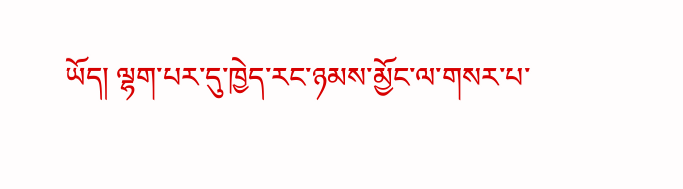ཡོད། ལྷག་པར་དུ་ཁྱེད་རང་ཉམས་མྱོང་ལ་གསར་པ་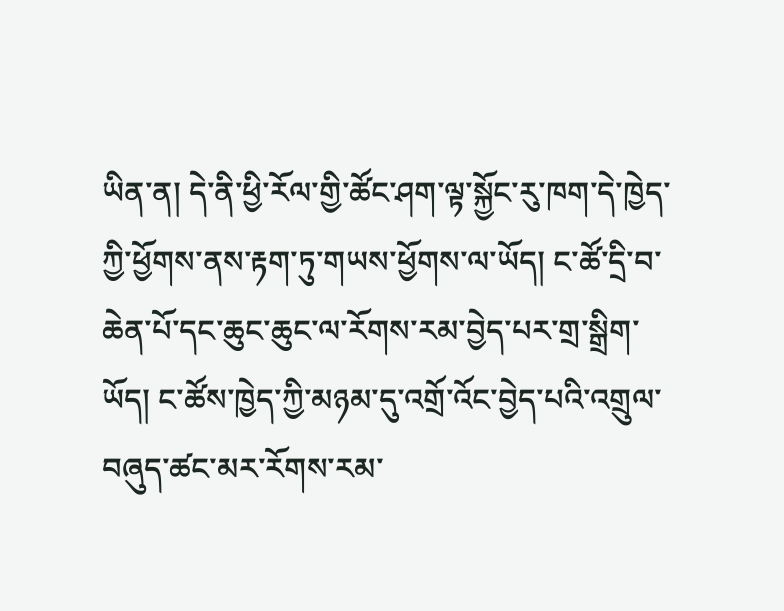ཡིན་ན། དེ་ནི་ཕྱི་རོལ་གྱི་ཚོང་ཤག་ལྟ་སྐྱོང་རུ་ཁག་དེ་ཁྱེད་ཀྱི་ཕྱོགས་ནས་རྟག་ཏུ་གཡས་ཕྱོགས་ལ་ཡོད། ང་ཚོ་དྲི་བ་ཆེན་པོ་དང་ཆུང་ཆུང་ལ་རོགས་རམ་བྱེད་པར་གྲ་སྒྲིག་ཡོད། ང་ཚོས་ཁྱེད་ཀྱི་མཉམ་དུ་འགྲོ་འོང་བྱེད་པའི་འགྲུལ་བཞུད་ཚང་མར་རོགས་རམ་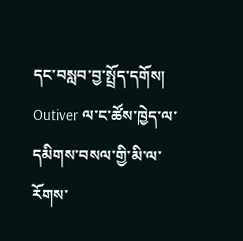དང་བསླབ་བྱ་སྤྲོད་དགོས། Outiver ལ་ང་ཚོས་ཁྱེད་ལ་དམིགས་བསལ་གྱི་མི་ལ་རོགས་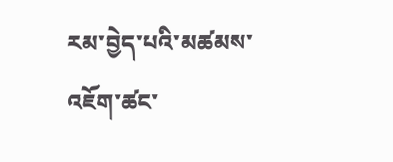རམ་བྱེད་པའི་མཚམས་འཇོག་ཚང་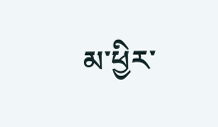མ་ཕྱིར་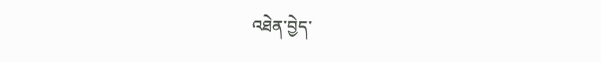འཐེན་བྱེད་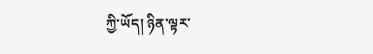ཀྱི་ཡོད། ཉིན་ལྟར་